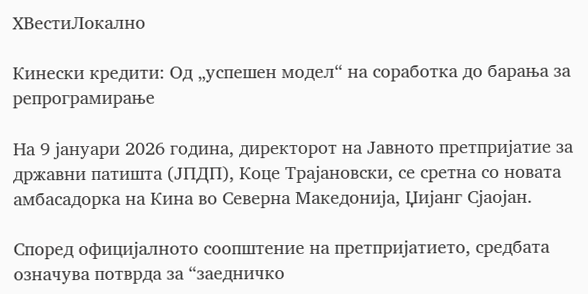XВестиЛокално

Кинески кредити: Oд „успешен модел“ на соработка до барања за репрограмирање

На 9 јануари 2026 година, директорот на Јавното претпријатие за државни патишта (ЈПДП), Коце Трајановски, се сретна со новата амбасадорка на Кина во Северна Македонија, Џијанг Сјаојан.

Според официјалното соопштение на претпријатието, средбата означува потврда за “заедничко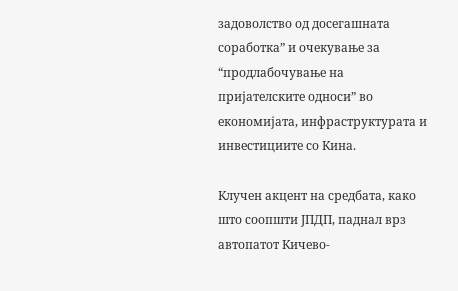задоволство од досегашната соработка” и очекување за “продлабочување на пријателските односи” во економијата, инфраструктурата и инвестициите со Кина.

Клучен акцент на средбата, како што соопшти ЈПДП, паднал врз автопатот Кичево-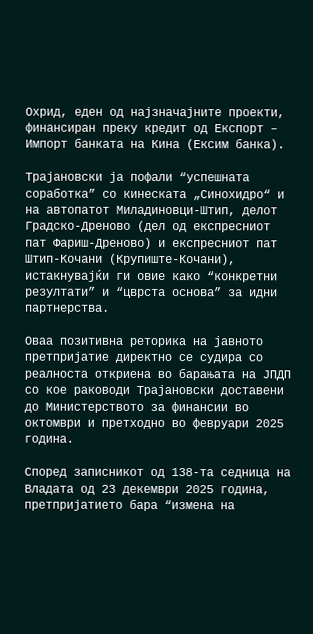Охрид, еден од најзначајните проекти, финансиран преку кредит од Експорт – Импорт банката на Кина (Ексим банка).

Трајановски ја пофали “успешната соработка” со кинеската „Синохидро“ и на автопатот Миладиновци-Штип, делот Градско-Дреново (дел од експресниот пат Фариш-Дреново) и експресниот пат Штип-Кочани (Крупиште-Кочани), истакнувајќи ги овие како “конкретни резултати” и “цврста основа” за идни партнерства.

Оваа позитивна реторика на јавното претпријатие директно се судира со реалноста откриена во барањата на ЈПДП со кое раководи Трајановски доставени до Министерството за финансии во октомври и претходно во февруари 2025 година.

Според записникот од 138-та седница на Владата од 23 декември 2025 година, претпријатието бара “измена на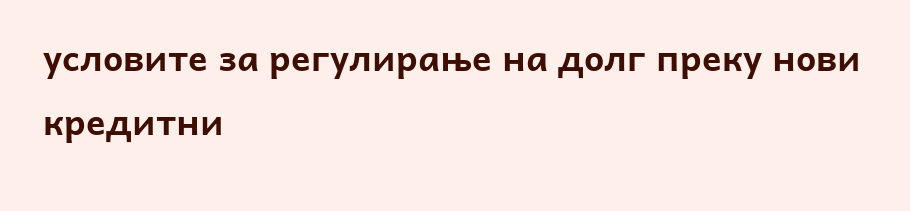условите за регулирање на долг преку нови кредитни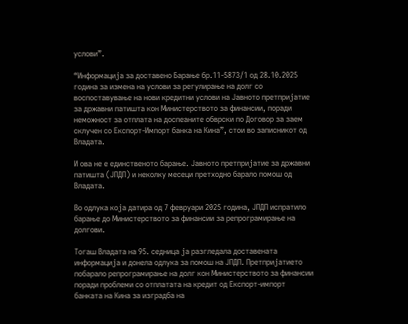услови”.

“Информација за доставено Барање бр.11-5873/1 од 28.10.2025 година за измена на услови за регулирање на долг со воспоставување на нови кредитни услови на Јавното претпријатие за државни патишта кон Министерството за финансии, поради неможност за отплата на доспеаните обврски по Договор за заем склучен со Експорт-Импорт банка на Кина”, стои во записникот од Владата.

И ова не е единственото барање. Јавното претпријатие за државни патишта (ЈПДП) и неколку месеци претходно барало помош од Владата.

Во одлука која датира од 7 февруари 2025 година, ЈПДП испратило барање до Министерството за финансии за репрограмирање на долгови.

Тогаш Владата на 95. седница ја разгледала доставената информација и донела одлука за помош на ЈПДП. Претпријатието побарало репрограмирање на долг кон Министерството за финансии поради проблеми со отплатата на кредит од Експорт-импорт банката на Кина за изградба на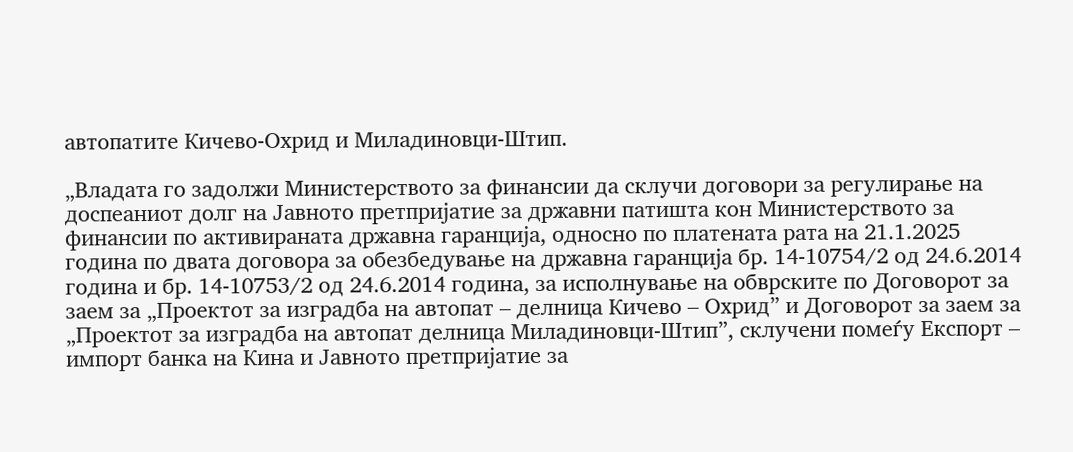автопатите Кичево-Охрид и Миладиновци-Штип.

„Владата го задолжи Министерството за финансии да склучи договори за регулирање на доспеаниот долг на Јавното претпријатие за државни патишта кон Министерството за финансии по активираната државна гаранција, односно по платената рата на 21.1.2025 година по двата договора за обезбедување на државна гаранција бр. 14-10754/2 од 24.6.2014 година и бр. 14-10753/2 од 24.6.2014 година, за исполнување на обврските по Договорот за заем за „Проектот за изградба на автопат – делница Кичево – Охрид” и Договорот за заем за „Проектот за изградба на автопат делница Миладиновци-Штип”, склучени помеѓу Експорт – импорт банка на Кина и Јавното претпријатие за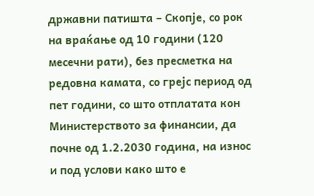државни патишта – Скопје, со рок на враќање од 10 години (120 месечни рати), без пресметка на редовна камата, со грејс период од пет години, со што отплатата кон Министерството за финансии, да почне од 1.2.2030 година, на износ и под услови како што е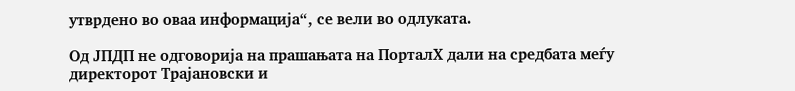утврдено во оваа информација“, се вели во одлуката.

Од ЈПДП не одговорија на прашањата на ПорталХ дали на средбата меѓу директорот Трајановски и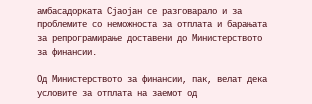амбасадорката Сјаојан се разговарало и за проблемите со неможноста за отплата и барањата за репрограмирање доставени до Министерството за финансии.

Од Министерството за финансии, пак, велат дека условите за отплата на заемот од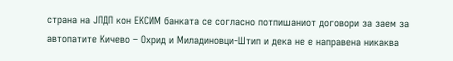страна на ЈПДП кон ЕКСИМ банката се согласно потпишаниот договори за заем за автопатите Кичево – Охрид и Миладиновци-Штип и дека не е направена никаква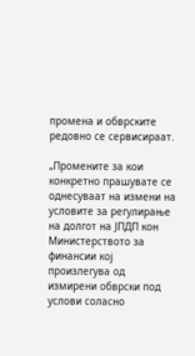промена и обврските редовно се сервисираат.

„Промените за кои конкретно прашувате се однесуваат на измени на условите за регулирање на долгот на ЈПДП кон Министерството за финансии кој произлегува од измирени обврски под услови соласно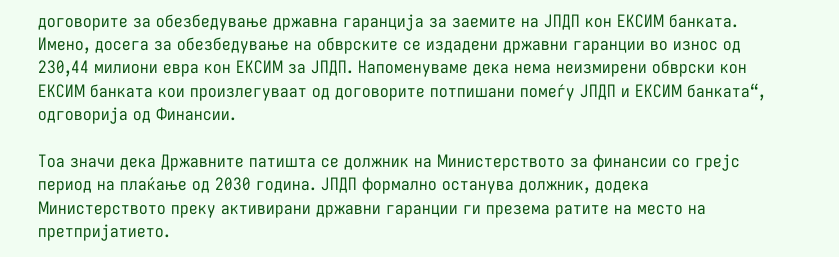договорите за обезбедување државна гаранција за заемите на ЈПДП кон ЕКСИМ банката. Имено, досега за обезбедување на обврските се издадени државни гаранции во износ од 230,44 милиони евра кон ЕКСИМ за ЈПДП. Напоменуваме дека нема неизмирени обврски кон ЕКСИМ банката кои произлегуваат од договорите потпишани помеѓу ЈПДП и ЕКСИМ банката“, одговорија од Финансии.

Тоа значи дека Државните патишта се должник на Министерството за финансии со грејс период на плаќање од 2030 година. ЈПДП формално останува должник, додека Министерството преку активирани државни гаранции ги презема ратите на место на претпријатието.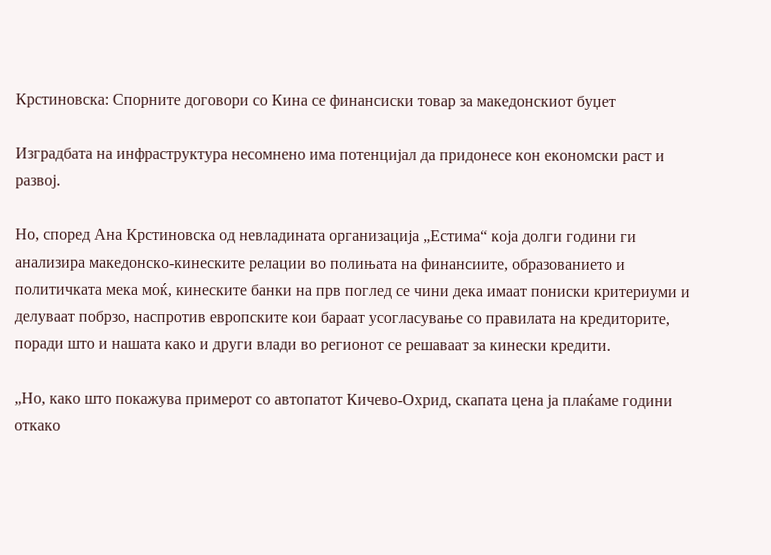Крстиновска: Спорните договори со Кина се финансиски товар за македонскиот буџет

Изградбата на инфраструктура несомнено има потенцијал да придонесе кон економски раст и развој.

Но, според Ана Крстиновска од невладината организација „Естима“ која долги години ги анализира македонско-кинеските релации во полињата на финансиите, образованието и политичката мека моќ, кинеските банки на прв поглед се чини дека имаат пониски критериуми и делуваат побрзо, наспротив европските кои бараат усогласување со правилата на кредиторите, поради што и нашата како и други влади во регионот се решаваат за кинески кредити.

„Но, како што покажува примерот со автопатот Кичево-Охрид, скапата цена ја плаќаме години откако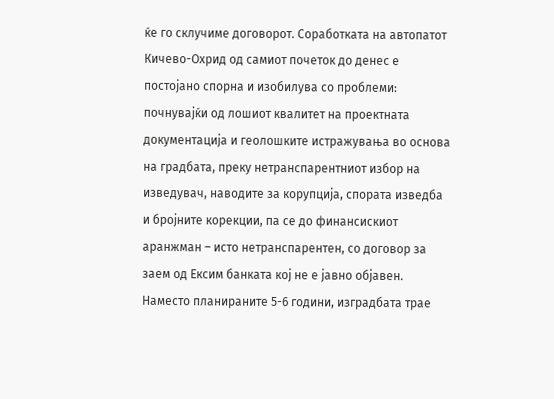ќе го склучиме договорот. Соработката на автопатот Кичево-Охрид од самиот почеток до денес е постојано спорна и изобилува со проблеми: почнувајќи од лошиот квалитет на проектната документација и геолошките истражувања во основа на градбата, преку нетранспарентниот избор на изведувач, наводите за корупција, спората изведба и бројните корекции, па се до финансискиот аранжман – исто нетранспарентен, со договор за заем од Ексим банката кој не е јавно објавен. Наместо планираните 5-6 години, изградбата трае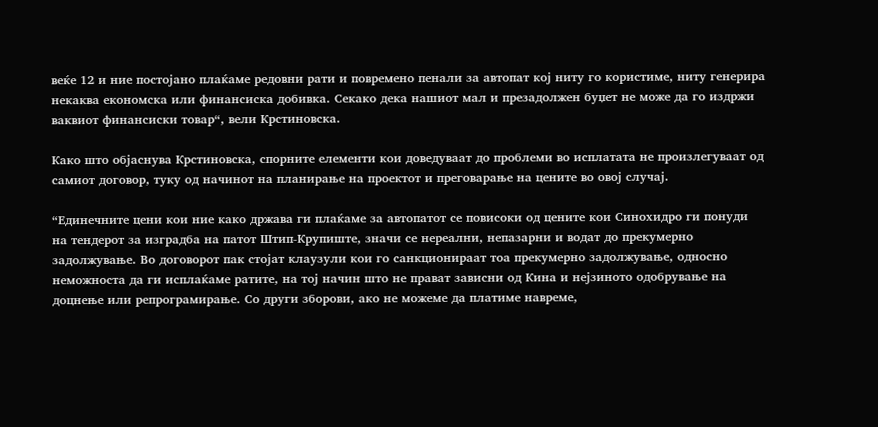веќе 12 и ние постојано плаќаме редовни рати и повремено пенали за автопат кој ниту го користиме, ниту генерира некаква економска или финансиска добивка. Секако дека нашиот мал и презадолжен буџет не може да го издржи ваквиот финансиски товар“, вели Крстиновска.

Како што објаснува Крстиновска, спорните елементи кои доведуваат до проблеми во исплатата не произлегуваат од самиот договор, туку од начинот на планирање на проектот и преговарање на цените во овој случај.

“Единечните цени кои ние како држава ги плаќаме за автопатот се повисоки од цените кои Синохидро ги понуди на тендерот за изградба на патот Штип-Крупиште, значи се нереални, непазарни и водат до прекумерно задолжување. Во договорот пак стојат клаузули кои го санкционираат тоа прекумерно задолжување, односно неможноста да ги исплаќаме ратите, на тој начин што не прават зависни од Кина и нејзиното одобрување на доцнење или репрограмирање. Со други зборови, ако не можеме да платиме навреме,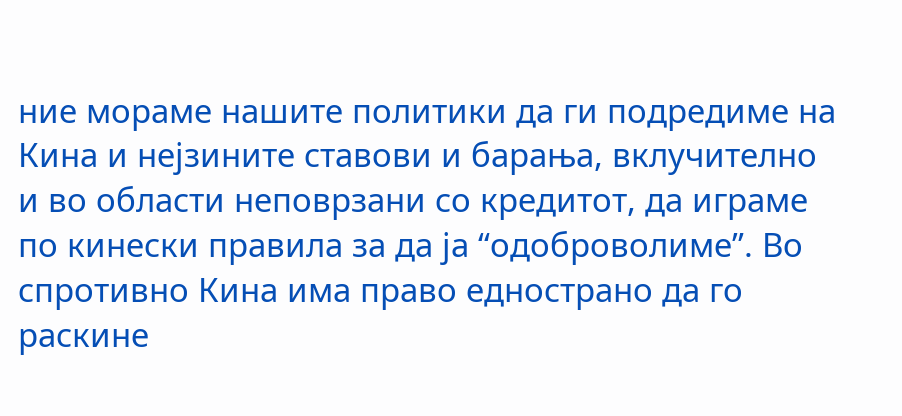ние мораме нашите политики да ги подредиме на Кина и нејзините ставови и барања, вклучително и во области неповрзани со кредитот, да играме по кинески правила за да ја “одоброволиме”. Во спротивно Кина има право еднострано да го раскине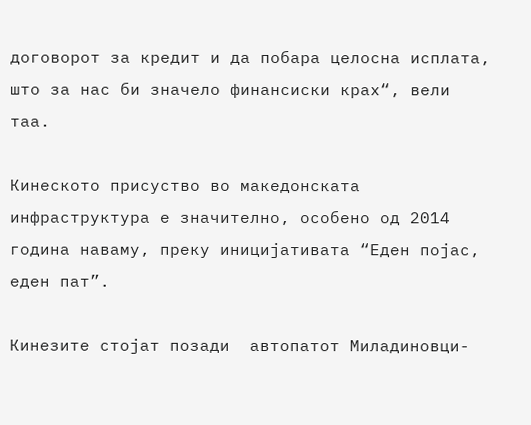договорот за кредит и да побара целосна исплата, што за нас би значело финансиски крах“, вели таа.

Кинеското присуство во македонската инфраструктура е значително, особено од 2014 година наваму, преку иницијативата “Еден појас, еден пат”.

Кинезите стојат позади  автопатот Миладиновци-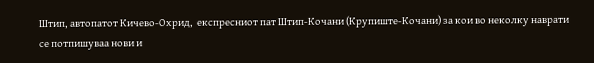Штип, автопатот Кичево-Охрид,  експресниот пат Штип-Кочани (Крупиште-Кочани) за кои во неколку наврати се потпишуваа нови и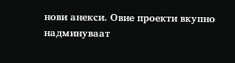нови анекси. Овие проекти вкупно надминуваат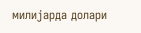милијарда долари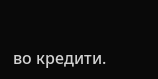во кредити.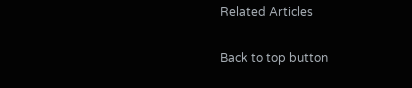Related Articles

Back to top button